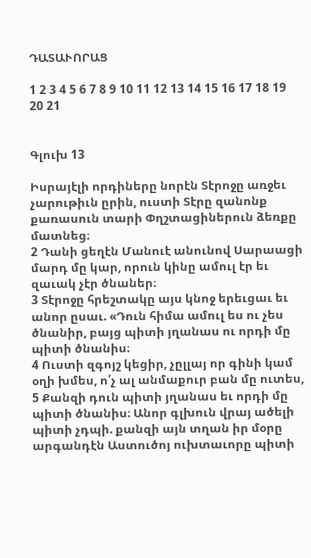ԴԱՏԱՒՈՐԱՑ

1 2 3 4 5 6 7 8 9 10 11 12 13 14 15 16 17 18 19 20 21


Գլուխ 13

Իսրայէլի որդիները նորէն Տէրոջը առջեւ չարութիւն ըրին, ուստի Տէրը զանոնք քառասուն տարի Փղշտացիներուն ձեռքը մատնեց։
2 Դանի ցեղէն Մանուէ անունով Սարաացի մարդ մը կար, որուն կինը ամուլ էր եւ զաւակ չէր ծնաներ։
3 Տէրոջը հրեշտակը այս կնոջ երեւցաւ եւ անոր ըսաւ. «Դուն հիմա ամուլ ես ու չես ծնանիր, բայց պիտի յղանաս ու որդի մը պիտի ծնանիս։
4 Ուստի զգոյշ կեցիր, չըլլայ որ գինի կամ օղի խմես, ո՛չ ալ անմաքուր բան մը ուտես,
5 Քանզի դուն պիտի յղանաս եւ որդի մը պիտի ծնանիս։ Անոր գլխուն վրայ ածելի պիտի չդպի. քանզի այն տղան իր մօրը արգանդէն Աստուծոյ ուխտաւորը պիտի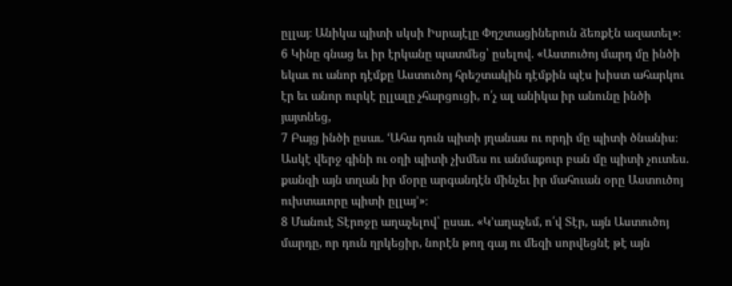ըլլայ։ Անիկա պիտի սկսի Իսրայէլը Փղշտացիներուն ձեռքէն ազատել»։
6 Կինը գնաց եւ իր էրկանը պատմեց՝ ըսելով. «Աստուծոյ մարդ մը ինծի եկաւ ու անոր դէմքը Աստուծոյ հրեշտակին դէմքին պէս խիստ ահարկու էր եւ անոր ուրկէ ըլլալը չհարցուցի, ո՛չ ալ անիկա իր անունը ինծի յայտնեց,
7 Բայց ինծի ըսաւ. ‘Ահա դուն պիտի յղանաս ու որդի մը պիտի ծնանիս։ Ասկէ վերջ գինի ու օղի պիտի չխմես ու անմաքուր բան մը պիտի չուտես. քանզի այն տղան իր մօրը արգանդէն մինչեւ իր մահուան օրը Աստուծոյ ուխտաւորը պիտի ըլլայ’»։
8 Մանուէ Տէրոջը աղաչելով՝ ըսաւ. «Կ’աղաչեմ, ո՛վ Տէր, այն Աստուծոյ մարդը, որ դուն ղրկեցիր, նորէն թող գայ ու մեզի սորվեցնէ թէ այն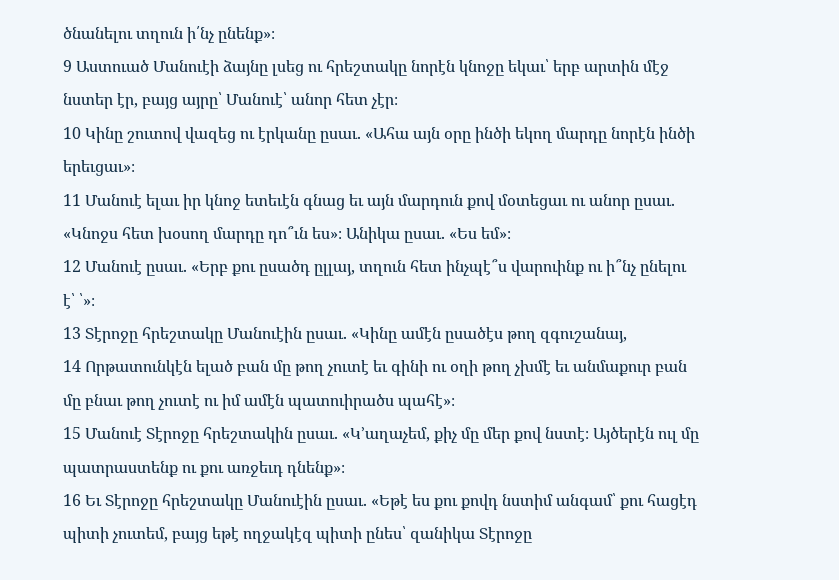ծնանելու տղուն ի՛նչ ընենք»։
9 Աստուած Մանուէի ձայնը լսեց ու հրեշտակը նորէն կնոջը եկաւ՝ երբ արտին մէջ նստեր էր, բայց այրը՝ Մանուէ՝ անոր հետ չէր։
10 Կինը շուտով վազեց ու էրկանը ըսաւ. «Ահա այն օրը ինծի եկող մարդը նորէն ինծի երեւցաւ»։
11 Մանուէ ելաւ իր կնոջ ետեւէն գնաց եւ այն մարդուն քով մօտեցաւ ու անոր ըսաւ. «Կնոջս հետ խօսող մարդը դո՞ւն ես»։ Անիկա ըսաւ. «Ես եմ»։
12 Մանուէ ըսաւ. «Երբ քու ըսածդ ըլլայ, տղուն հետ ինչպէ՞ս վարուինք ու ի՞նչ ընելու է՝ ՝»։
13 Տէրոջը հրեշտակը Մանուէին ըսաւ. «Կինը ամէն ըսածէս թող զգուշանայ,
14 Որթատունկէն ելած բան մը թող չուտէ եւ գինի ու օղի թող չխմէ եւ անմաքուր բան մը բնաւ թող չուտէ ու իմ ամէն պատուիրածս պահէ»։
15 Մանուէ Տէրոջը հրեշտակին ըսաւ. «Կ’աղաչեմ, քիչ մը մեր քով նստէ։ Այծերէն ուլ մը պատրաստենք ու քու առջեւդ դնենք»։
16 Եւ Տէրոջը հրեշտակը Մանուէին ըսաւ. «Եթէ ես քու քովդ նստիմ անգամ՝ քու հացէդ պիտի չուտեմ, բայց եթէ ողջակէզ պիտի ընես՝ զանիկա Տէրոջը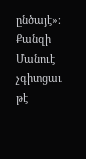ընծայէ»։ Քանզի Մանուէ չգիտցաւ թէ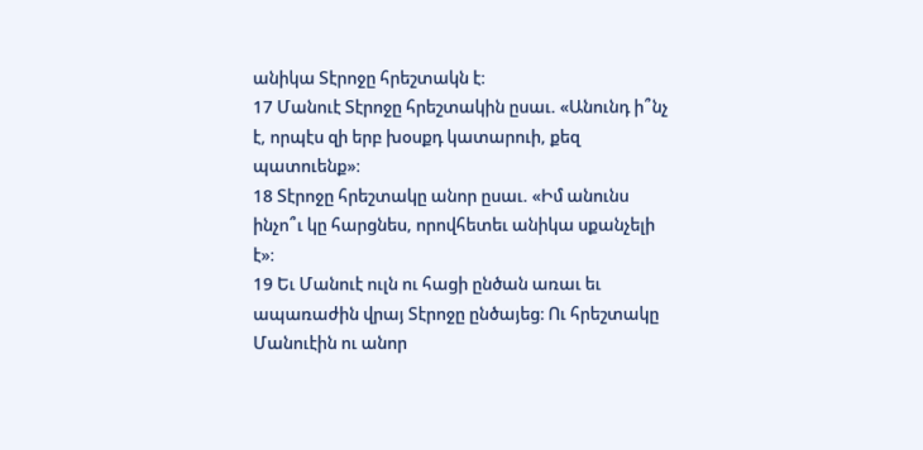անիկա Տէրոջը հրեշտակն է։
17 Մանուէ Տէրոջը հրեշտակին ըսաւ. «Անունդ ի՞նչ է, որպէս զի երբ խօսքդ կատարուի, քեզ պատուենք»։
18 Տէրոջը հրեշտակը անոր ըսաւ. «Իմ անունս ինչո՞ւ կը հարցնես, որովհետեւ անիկա սքանչելի է»։
19 Եւ Մանուէ ուլն ու հացի ընծան առաւ եւ ապառաժին վրայ Տէրոջը ընծայեց։ Ու հրեշտակը Մանուէին ու անոր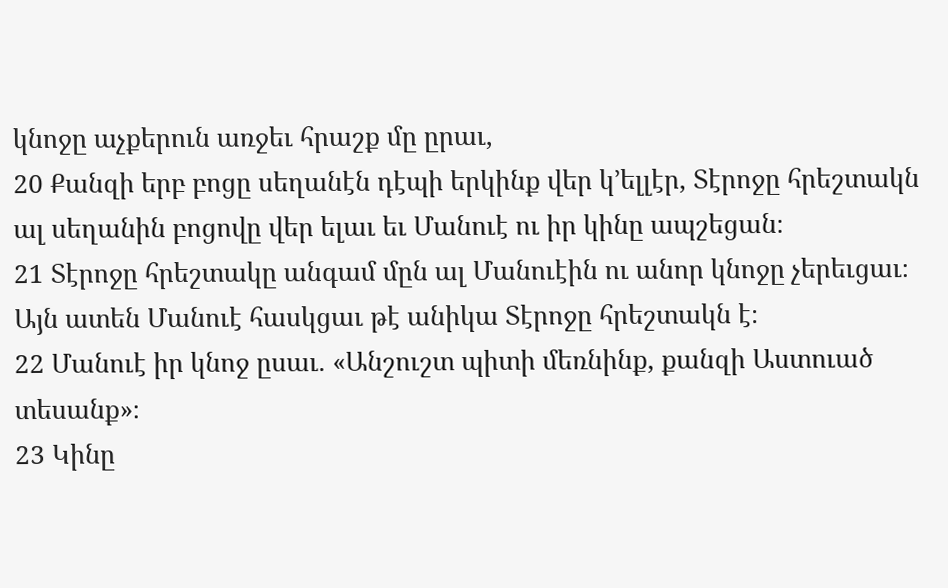կնոջը աչքերուն առջեւ հրաշք մը ըրաւ,
20 Քանզի երբ բոցը սեղանէն դէպի երկինք վեր կ’ելլէր, Տէրոջը հրեշտակն ալ սեղանին բոցովը վեր ելաւ եւ Մանուէ ու իր կինը ապշեցան։
21 Տէրոջը հրեշտակը անգամ մըն ալ Մանուէին ու անոր կնոջը չերեւցաւ։ Այն ատեն Մանուէ հասկցաւ թէ անիկա Տէրոջը հրեշտակն է։
22 Մանուէ իր կնոջ ըսաւ. «Անշուշտ պիտի մեռնինք, քանզի Աստուած տեսանք»։
23 Կինը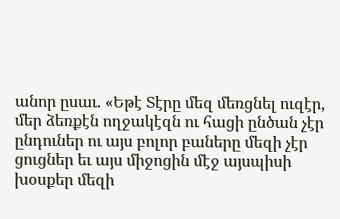անոր ըսաւ. «Եթէ Տէրը մեզ մեռցնել ուզէր, մեր ձեռքէն ողջակէզն ու հացի ընծան չէր ընդուներ ու այս բոլոր բաները մեզի չէր ցուցներ եւ այս միջոցին մէջ այսպիսի խօսքեր մեզի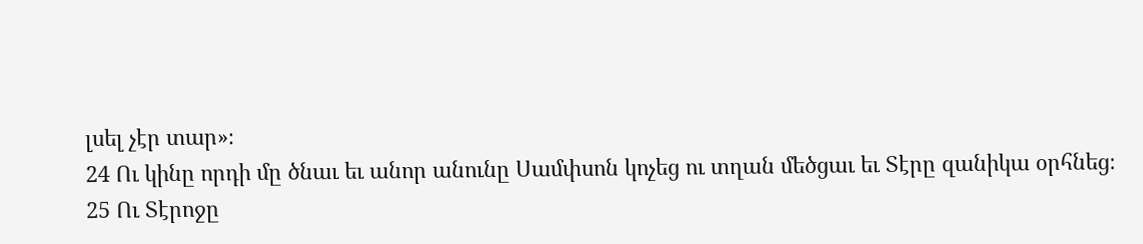լսել չէր տար»։
24 Ու կինը որդի մը ծնաւ եւ անոր անունը Սամփսոն կոչեց ու տղան մեծցաւ եւ Տէրը զանիկա օրհնեց։
25 Ու Տէրոջը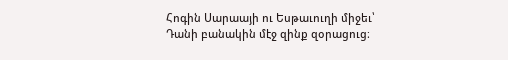Հոգին Սարաայի ու Եսթաւուղի միջեւ՝ Դանի բանակին մէջ զինք զօրացուց։